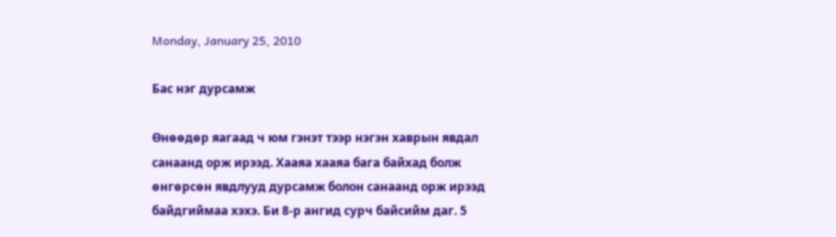Monday, January 25, 2010

Бас нэг дурсамж

Өнөөдөр яагаад ч юм гэнэт тээр нэгэн хаврын явдал санаанд орж ирээд. Хааяа хааяа бага байхад болж өнгөрсөн явдлууд дурсамж болон санаанд орж ирээд байдгиймаа хэхэ. Би 8-р ангид сурч байсийм даг. 5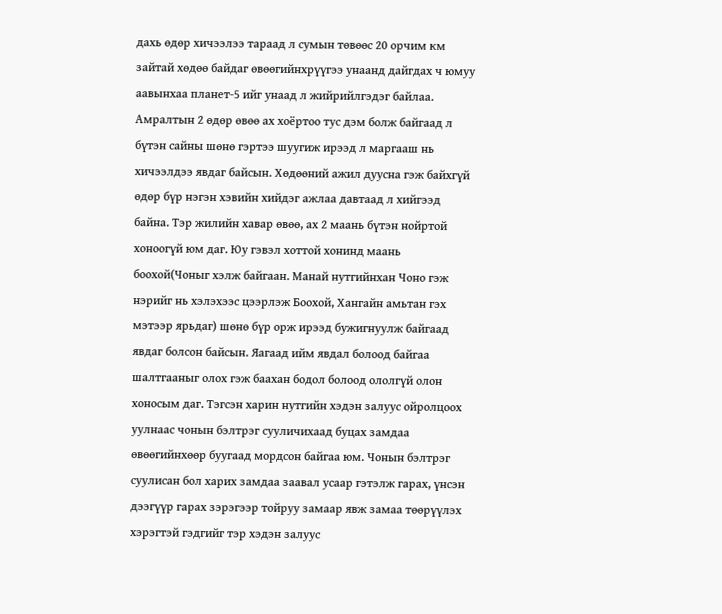дахь өдөр хичээлээ тараад л сумын төвөөс 20 орчим км зайтай хөдөө байдаг өвөөгийнхрүүгээ унаанд дайгдах ч юмуу аавынхаа планет-5 ийг унаад л жийрийлгэдэг байлаа. Амралтын 2 өдөр өвөө ах хоёртоо тус дэм болж байгаад л бүтэн сайны шөнө гэртээ шуугиж ирээд л маргааш нь хичээлдээ явдаг байсын. Хөдөөний ажил дуусна гэж байхгүй өдөр бүр нэгэн хэвийн хийдэг ажлаа давтаад л хийгээд байна. Тэр жилийн хавар өвөө, ах 2 маань бүтэн нойртой хоноогүй юм даг. Юу гэвэл хоттой хонинд маань боохой(Чоныг хэлж байгаан. Манай нутгийнхан Чоно гэж нэрийг нь хэлэхээс цээрлэж Боохой, Хангайн амьтан гэх мэтээр ярьдаг) шөнө бүр орж ирээд бужигнуулж байгаад явдаг болсон байсын. Яагаад ийм явдал болоод байгаа шалтгааныг олох гэж баахан бодол болоод ололгүй олон хоносым даг. Тэгсэн харин нутгийн хэдэн залуус ойролцоох уулнаас чонын бэлтрэг сууличихаад буцах замдаа өвөөгийнхөөр буугаад мордсон байгаа юм. Чонын бэлтрэг суулисан бол харих замдаа заавал усаар гэтэлж гарах, үнсэн дээгүүр гарах зэрэгээр тойруу замаар явж замаа төөрүүлэх хэрэгтэй гэдгийг тэр хэдэн залуус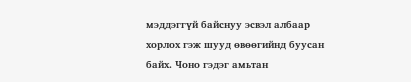мэддэггүй байснуу эсвэл албаар хорлох гэж шууд өвөөгийнд буусан байх. Чоно гэдэг амьтан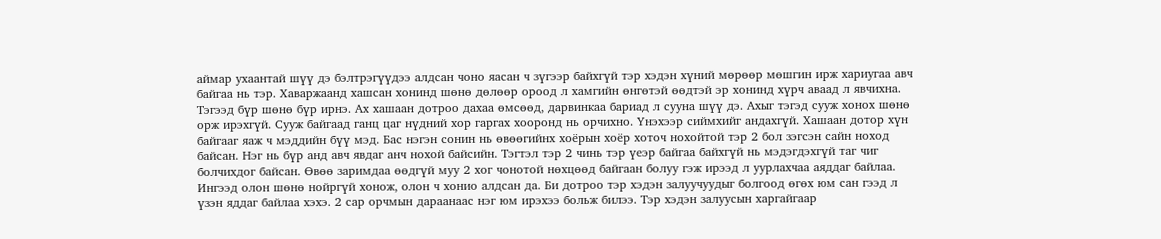аймар ухаантай шүү дэ бэлтрэгүүдээ алдсан чоно яасан ч зүгээр байхгүй тэр хэдэн хүний мөрөөр мөшгин ирж хариугаа авч байгаа нь тэр. Хаваржаанд хашсан хонинд шөнө дөлөөр ороод л хамгийн өнгөтэй өөдтэй эр хонинд хүрч аваад л явчихна. Тэгээд бүр шөнө бүр ирнэ. Ах хашаан дотроо дахаа өмсөөд, дарвинкаа бариад л сууна шүү дэ. Ахыг тэгэд сууж хонох шөнө орж ирэхгүй. Сууж байгаад ганц цаг нүдний хор гаргах хооронд нь орчихно. Үнэхээр сиймхийг андахгүй. Хашаан дотор хүн байгааг яаж ч мэддийн бүү мэд. Бас нэгэн сонин нь өвөөгийнх хоёрын хоёр хоточ нохойтой тэр 2 бол зэгсэн сайн ноход байсан. Нэг нь бүр анд авч явдаг анч нохой байсийн. Тэгтэл тэр 2 чинь тэр үеэр байгаа байхгүй нь мэдэгдэхгүй таг чиг болчихдог байсан. Өвөө заримдаа өөдгүй муу 2 хог чонотой нөхцөөд байгаан болуу гэж ирээд л уурлахчаа аяддаг байлаа. Ингээд олон шөнө нойргүй хонож, олон ч хонио алдсан да. Би дотроо тэр хэдэн залуучуудыг болгоод өгөх юм сан гээд л үзэн яддаг байлаа хэхэ. 2 сар орчмын дараанаас нэг юм ирэхээ больж билээ. Тэр хэдэн залуусын харгайгаар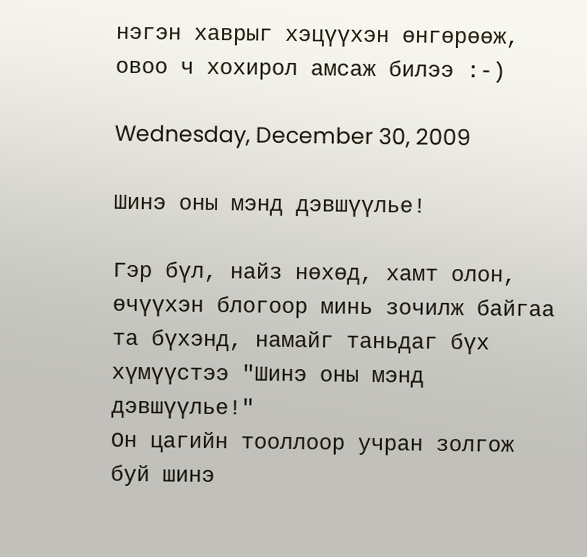нэгэн хаврыг хэцүүхэн өнгөрөөж, овоо ч хохирол амсаж билээ :-)

Wednesday, December 30, 2009

Шинэ оны мэнд дэвшүүлье!

Гэр бүл, найз нөхөд, хамт олон, өчүүхэн блогоор минь зочилж байгаа та бүхэнд, намайг таньдаг бүх хүмүүстээ "Шинэ оны мэнд дэвшүүлье!"
Он цагийн тооллоор учран золгож буй шинэ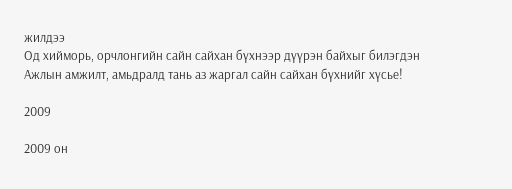жилдээ
Од хийморь, орчлонгийн сайн сайхан бүхнээр дүүрэн байхыг билэгдэн
Ажлын амжилт, амьдралд тань аз жаргал сайн сайхан бүхнийг хүсье!

2009

2009 он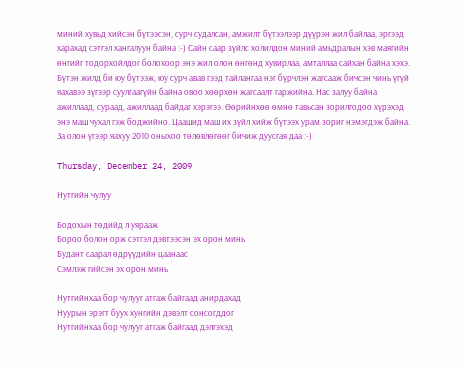миний хувьд хийсэн бүтээсэн, сурч судалсан, амжилт бүтээлээр дүүрэн жил байлаа, эргээд харахад сэтгэл хангалуун байна :-) Сайн саар зүйлс холилдон миний амьдралын хэв маягийн өнгийг тодорхойлдог болохоор энэ жил олон өнгөнд хувирлаа, амталлаа сайхан байна хэхэ. Бүтэн жилд би юу бүтээж, юу сурч авав гээд тайлангаа нэг бүрчлэн жагсааж бичсэн чинь үгүй яахавээ зүгээр суулгаагүйн байна овоо хөөрхөн жагсаалт гаржийна. Нас залуу байна ажиллаад, сураад, ажиллаад байдаг хэрэгээ. Өөрийнхөө өмнө тавьсан зорилгодоо хүрэхэд энэ маш чухал гэж боджийно. Цаашид маш их зүйл хийж бүтээх урам зориг нэмэгдэж байна. За олон үгээр яахуу 2010 оныхоо төлөвлөгөөг бичиж дуусгая даа :-)

Thursday, December 24, 2009

Нутгийн чулуу

Бодохын төдийд л уярааж
Бороо болон орж сэтгэл дэвтээсэн эх орон минь
Будант саарал өдрүүдийн цаанаас
Сэмлэж гийсэн эх орон минь

Нутгийнхаа бор чулууг атгаж байгаад анирдахад
Нуурын эрэгт буух хунгийн дэвэлт сонсогддог
Нутгийнхаа бор чулууг атгаж байгаад дэлгэхэд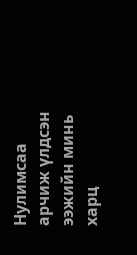Нулимсаа арчиж үлдсэн ээжийн минь харц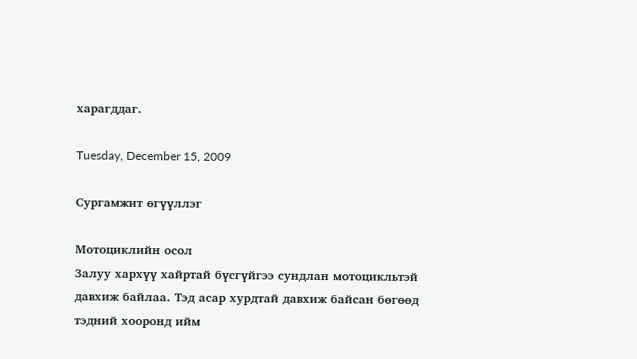харагддаг.

Tuesday, December 15, 2009

Сургамжит өгүүллэг

Мотоциклийн осол
Залуу хархүү хайртай бүсгүйгээ сундлан мотоцикльтэй давхиж байлаа. Тэд асар хурдтай давхиж байсан бөгөөд тэдний хооронд ийм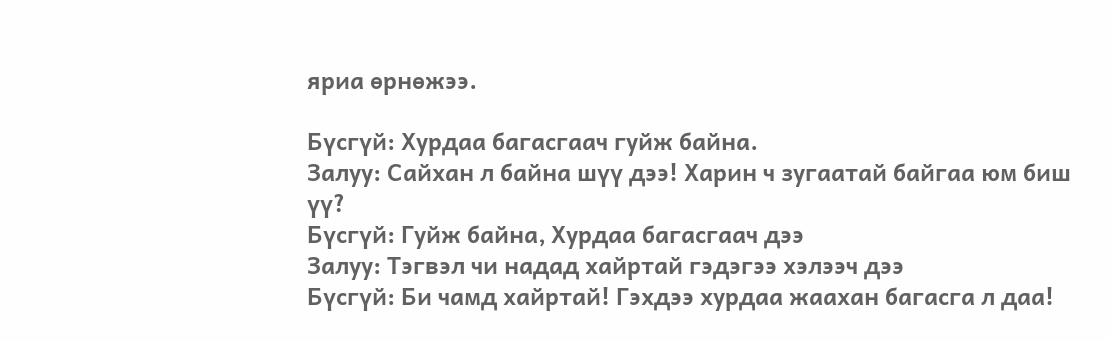яриа өрнөжээ.

Бүсгүй: Хурдаа багасгаач гуйж байна.
Залуу: Сайхан л байна шүү дээ! Харин ч зугаатай байгаа юм биш үү?
Бүсгүй: Гуйж байна, Хурдаа багасгаач дээ
Залуу: Тэгвэл чи надад хайртай гэдэгээ хэлээч дээ
Бүсгүй: Би чамд хайртай! Гэхдээ хурдаа жаахан багасга л даа!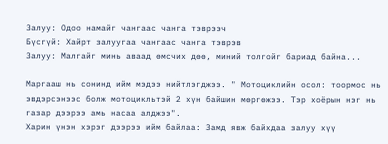Залуу: Одоо намайг чангаас чанга тэврээч
Бүсгүй: Хайрт залуугаа чангаас чанга тэврэв
Залуу: Малгайг минь аваад өмсчих дөө, миний толгойг бариад байна...

Маргааш нь сонинд ийм мэдээ нийтлэгджээ. " Мотоциклийн осол: тоормос нь эвдэрсэнээс болж мотоцикльтэй 2 хүн байшин мөргөжээ. Тэр хоёрын нэг нь газар дээрээ амь насаа алджээ".
Харин үнэн хэрэг дээрээ ийм байлаа: Замд явж байхдаа залуу хүү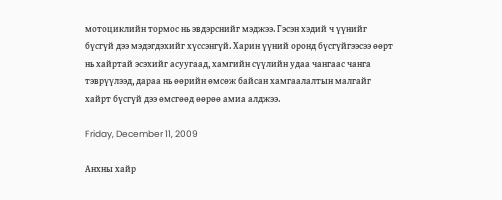мотоциклийн тормос нь эвдэрснийг мэджээ. Гэсэн хэдий ч үүнийг бүсгүй дээ мэдэгдэхийг хүссэнгүй. Харин үүний оронд бүсгүйгээсээ өөрт нь хайртай эсэхийг асуугаад, хамгийн сүүлийн удаа чангаас чанга тэврүүлээд, дараа нь өөрийн өмсөж байсан хамгаалалтын малгайг хайрт бүсгүй дээ өмсгөөд өөрөө амиа алджээ.

Friday, December 11, 2009

Анхны хайр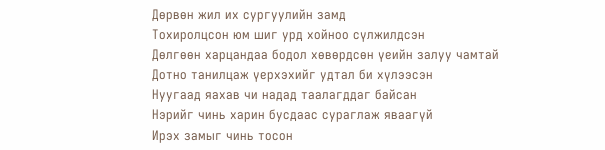Дөрвөн жил их сургуулийн замд
Тохиролцсон юм шиг урд хойноо сүлжилдсэн
Дөлгөөн харцандаа бодол хөвөрдсөн үеийн залуу чамтай
Дотно танилцаж үерхэхийг удтал би хүлээсэн
Нуугаад яахав чи надад таалагддаг байсан
Нэрийг чинь харин бусдаас сураглаж яваагүй
Ирэх замыг чинь тосон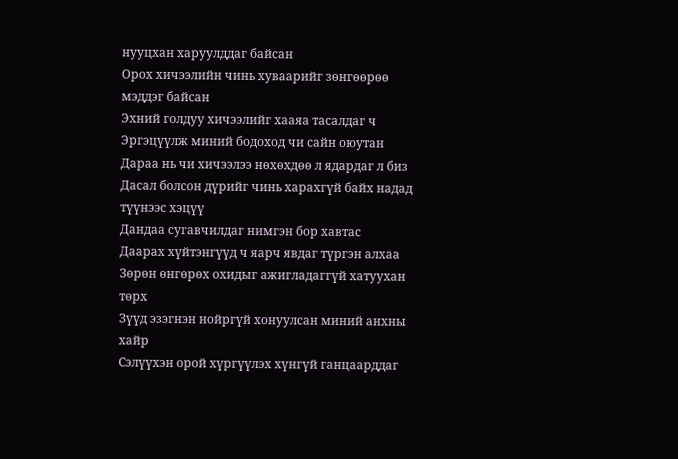нууцхан харуулддаг байсан
Орох хичээлийн чинь хуваарийг зөнгөөрөө мэддэг байсан
Эхний голдуу хичээлийг хааяа тасалдаг ч
Эргэцүүлж миний бодоход чи сайн оюутан
Дараа нь чи хичээлээ нөхөхдөө л ядардаг л биз
Дасал болсон дүрийг чинь харахгүй байх надад түүнээс хэцүү
Дандаа сугавчилдаг нимгэн бор хавтас
Даарах хүйтэнгүүд ч яарч явдаг түргэн алхаа
Зөрөн өнгөрөх охидыг ажигладаггүй хатуухан төрх
Зүүд эзэгнэн нойргүй хонуулсан миний анхны хайр
Сэлүүхэн орой хүргүүлэх хүнгүй ганцаарддаг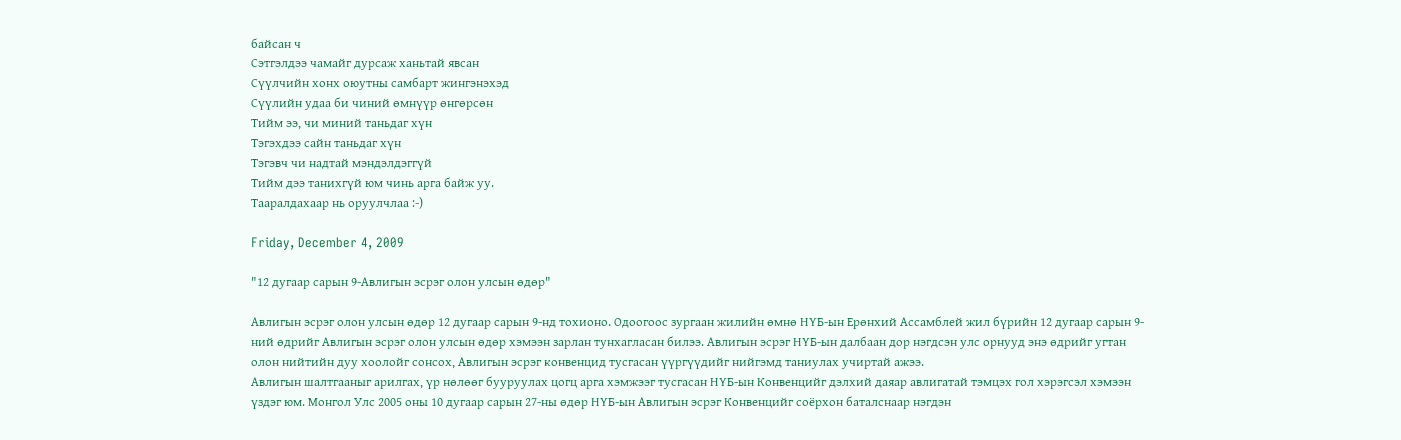байсан ч
Сэтгэлдээ чамайг дурсаж ханьтай явсан
Сүүлчийн хонх оюутны самбарт жингэнэхэд
Сүүлийн удаа би чиний өмнүүр өнгөрсөн
Тийм ээ, чи миний таньдаг хүн
Тэгэхдээ сайн таньдаг хүн
Тэгэвч чи надтай мэндэлдэггүй
Тийм дээ танихгүй юм чинь арга байж уу.
Тааралдахаар нь оруулчлаа :-)

Friday, December 4, 2009

"12 дугаар сарын 9-Авлигын эсрэг олон улсын өдөр"

Авлигын эсрэг олон улсын өдөр 12 дугаар сарын 9-нд тохионо. Одоогоос зургаан жилийн өмнө НҮБ-ын Ерөнхий Ассамблей жил бүрийн 12 дугаар сарын 9-ний өдрийг Авлигын эсрэг олон улсын өдөр хэмээн зарлан тунхагласан билээ. Авлигын эсрэг НҮБ-ын далбаан дор нэгдсэн улс орнууд энэ өдрийг угтан олон нийтийн дуу хоолойг сонсох, Авлигын эсрэг конвенцид тусгасан үүргүүдийг нийгэмд таниулах учиртай ажээ.
Авлигын шалтгааныг арилгах, үр нөлөөг бууруулах цогц арга хэмжээг тусгасан НҮБ-ын Конвенцийг дэлхий даяар авлигатай тэмцэх гол хэрэгсэл хэмээн үздэг юм. Монгол Улс 2005 оны 10 дугаар сарын 27-ны өдөр НҮБ-ын Авлигын эсрэг Конвенцийг соёрхон баталснаар нэгдэн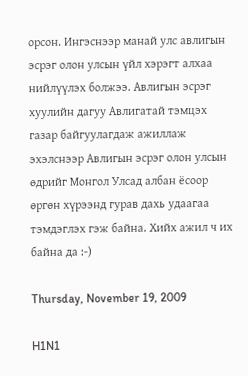орсон. Ингэснээр манай улс авлигын эсрэг олон улсын үйл хэрэгт алхаа нийлүүлэх болжээ. Авлигын эсрэг хуулийн дагуу Авлигатай тэмцэх газар байгуулагдаж ажиллаж эхэлснээр Авлигын эсрэг олон улсын өдрийг Монгол Улсад албан ёсоор өргөн хүрээнд гурав дахь удаагаа тэмдэглэх гэж байна. Хийх ажил ч их байна да :-)

Thursday, November 19, 2009

H1N1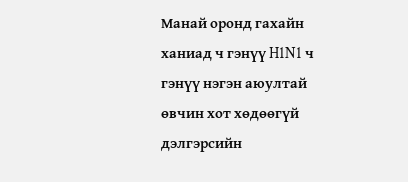Манай оронд гахайн ханиад ч гэнүү H1N1 ч гэнүү нэгэн аюултай өвчин хот хөдөөгүй дэлгэрсийн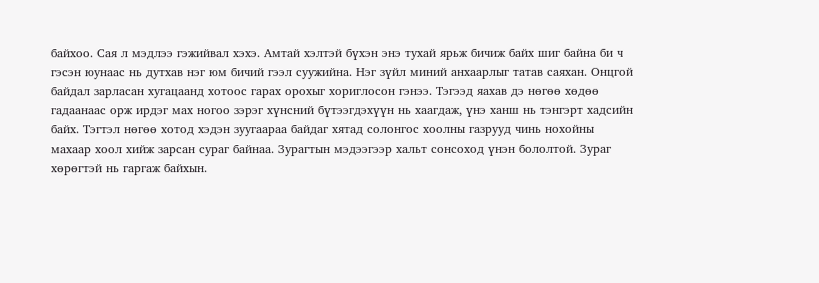байхоо. Сая л мэдлээ гэжийвал хэхэ. Амтай хэлтэй бүхэн энэ тухай ярьж бичиж байх шиг байна би ч гэсэн юунаас нь дутхав нэг юм бичий гээл суужийна. Нэг зүйл миний анхаарлыг татав саяхан. Онцгой байдал зарласан хугацаанд хотоос гарах орохыг хориглосон гэнээ. Тэгээд яахав дэ нөгөө хөдөө гадаанаас орж ирдэг мах ногоо зэрэг хүнсний бүтээгдэхүүн нь хаагдаж, үнэ ханш нь тэнгэрт хадсийн байх. Тэгтэл нөгөө хотод хэдэн зуугаараа байдаг хятад солонгос хоолны газрууд чинь нохойны махаар хоол хийж зарсан сураг байнаа. Зурагтын мэдээгээр хальт сонсоход үнэн бололтой. Зураг хөрөгтэй нь гаргаж байхын.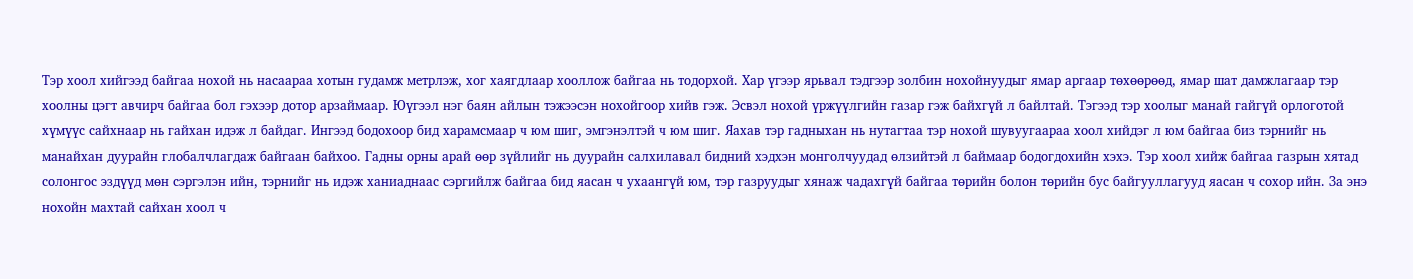Тэр хоол хийгээд байгаа нохой нь насаараа хотын гудамж метрлэж, хог хаягдлаар хооллож байгаа нь тодорхой. Хар үгээр ярьвал тэдгээр золбин нохойнуудыг ямар аргаар төхөөрөөд, ямар шат дамжлагаар тэр хоолны цэгт авчирч байгаа бол гэхээр дотор арзаймаар. Юүгээл нэг баян айлын тэжээсэн нохойгоор хийв гэж. Эсвэл нохой үржүүлгийн газар гэж байхгүй л байлтай. Тэгээд тэр хоолыг манай гайгүй орлоготой хүмүүс сайхнаар нь гайхан идэж л байдаг. Ингээд бодохоор бид харамсмаар ч юм шиг, эмгэнэлтэй ч юм шиг. Яахав тэр гадныхан нь нутагтаа тэр нохой шувуугаараа хоол хийдэг л юм байгаа биз тэрнийг нь манайхан дуурайн глобалчлагдаж байгаан байхоо. Гадны орны арай өөр зүйлийг нь дуурайн салхилавал бидний хэдхэн монголчуудад өлзийтэй л баймаар бодогдохийн хэхэ. Тэр хоол хийж байгаа газрын хятад солонгос эздүүд мөн сэргэлэн ийн, тэрнийг нь идэж ханиаднаас сэргийлж байгаа бид яасан ч ухаангүй юм, тэр газруудыг хянаж чадахгүй байгаа төрийн болон төрийн бус байгууллагууд яасан ч сохор ийн. За энэ нохойн махтай сайхан хоол ч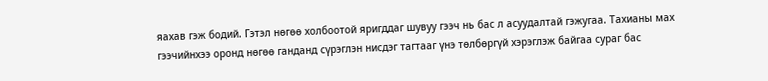яахав гэж бодий. Гэтэл нөгөө холбоотой яригддаг шувуу гээч нь бас л асуудалтай гэжугаа. Тахианы мах гээчийнхээ оронд нөгөө ганданд сүрэглэн нисдэг тагтааг үнэ төлбөргүй хэрэглэж байгаа сураг бас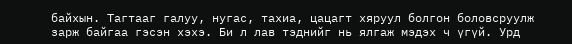байхын. Тагтааг галуу, нугас, тахиа, цацагт хяруул болгон боловсруулж зарж байгаа гэсэн хэхэ. Би л лав тэднийг нь ялгаж мэдэх ч үгүй. Урд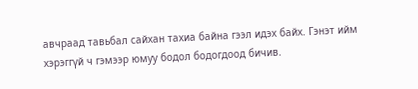авчраад тавьбал сайхан тахиа байна гээл идэх байх. Гэнэт ийм хэрэггүй ч гэмээр юмуу бодол бодогдоод бичив.